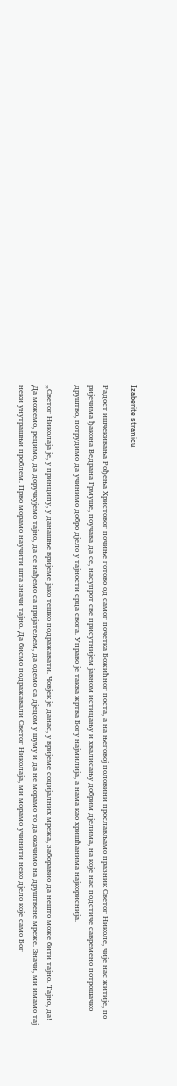Izaberite stranicu

Радост ишчекивања Рођења Христовог почиње готово од самог почетка Божићног поста, а на његовој половини прослављамо празник Светог Николе, чије нас житије, по ријечима ђакона Ведрана Грмуше, поучава да се, насупрот све присутнијем јавном истицању и хвалисању добрим дјелима, на које нас подстиче савремено потрошачко друштво, потрудимо да учинимо добро дјело у тајности срца свога. Управо је таква жртва Богу најмилија, а нама као хришћанима најкориснија.

„Светог Николаја је, у принципу, у данашње вријеме јако тешко подражавати. Човјек је данас, у вријеме социјалних мрежа, заборавио да нешто може бити тајно. Тајно, да! Да можемо, рецимо, да доручкујемо тајно, да се нађемо са пријатељем, да одемо са дјецом у шуму и да не морамо то да окачимо на друштвене мреже. Значи, ми имамо тај неки унутрашњи проблем. Прво морамо научити шта значи тајно. Да бисмо подражавали Светог Николаја, ми морамо учинити неко дјело које само Бог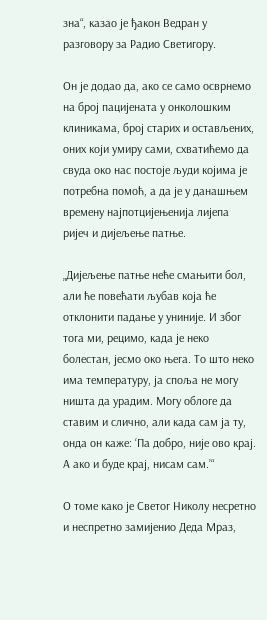зна“, казао је ђакон Ведран у разговору за Радио Светигору.

Он је додао да, ако се само осврнемо на број пацијената у онколошким клиникама, број старих и остављених, оних који умиру сами, схватићемо да свуда око нас постоје људи којима је потребна помоћ, а да је у данашњем времену најпотцијењенија лијепа ријеч и дијељење патње.

„Дијељење патње неће смањити бол, али ће повећати љубав која ће отклонити падање у униније. И због тога ми, рецимо, када је неко болестан, јесмо око њега. То што неко има температуру, ја споља не могу ништа да урадим. Могу облоге да ставим и слично, али када сам ја ту, онда он каже: ‘Па добро, није ово крај. А ако и буде крај, нисам сам.’“

О томе како је Светог Николу несретно и неспретно замијенио Деда Мраз,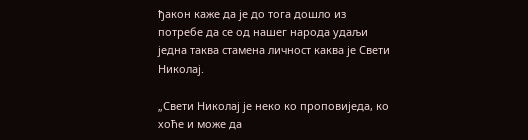ђакон каже да је до тога дошло из потребе да се од нашег народа удаљи једна таква стамена личност каква је Свети Николај.

„Свети Николај је неко ко проповиједа, ко хоће и може да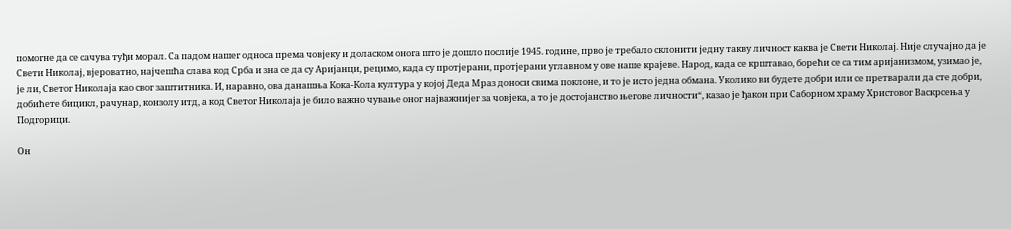помогне да се сачува туђи морал. Са падом нашег односа према човјеку и доласком онога што је дошло послије 1945. године, прво је требало склонити једну такву личност каква је Свети Николај. Није случајно да је Свети Николај, вјероватно, најчешћа слава код Срба и зна се да су Аријанци, рецимо, када су протјерани, протјерани углавном у ове наше крајеве. Народ, када се крштавао, борећи се са тим аријанизмом, узимао је, је ли, Светог Николаја као свог заштитника. И, наравно, ова данашња Кока-Кола култура у којој Деда Мраз доноси свима поклоне, и то је исто једна обмана. Уколико ви будете добри или се претварали да сте добри, добићете бицикл, рачунар, конзолу итд, а код Светог Николаја је било важно чување оног најважнијег за човјека, а то је достојанство његове личности“, казао је ђакон при Саборном храму Христовог Васкрсења у Подгорици.

Он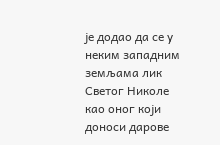је додао да се у неким западним земљама лик Светог Николе као оног који доноси дарове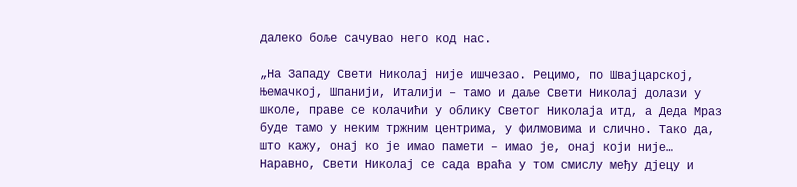далеко боље сачувао него код нас.

„На Западу Свети Николај није ишчезао. Рецимо, по Швајцарској, Њемачкој, Шпанији, Италији – тамо и даље Свети Николај долази у школе, праве се колачићи у облику Светог Николаја итд, а Деда Мраз буде тамо у неким тржним центрима, у филмовима и слично. Тако да, што кажу, онај ко је имао памети – имао је, онај који није… Наравно, Свети Николај се сада враћа у том смислу међу дјецу и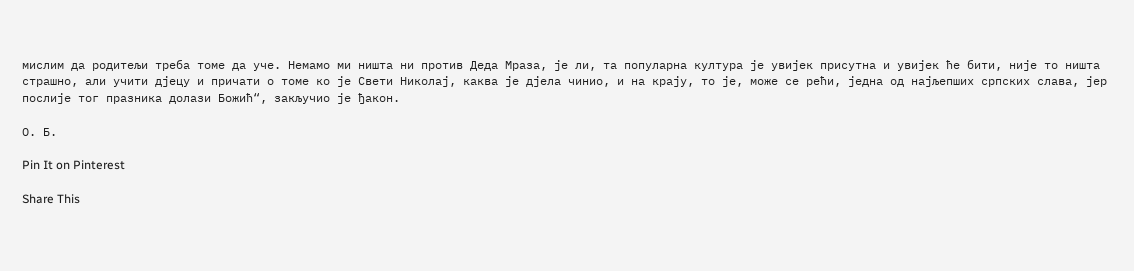мислим да родитељи треба томе да уче. Немамо ми ништа ни против Деда Мраза, је ли, та популарна култура је увијек присутна и увијек ће бити, није то ништа страшно, али учити дјецу и причати о томе ко је Свети Николај, каква је дјела чинио, и на крају, то је, може се рећи, једна од најљепших српских слава, јер послије тог празника долази Божић“, закључио је ђакон.

О. Б.

Pin It on Pinterest

Share This